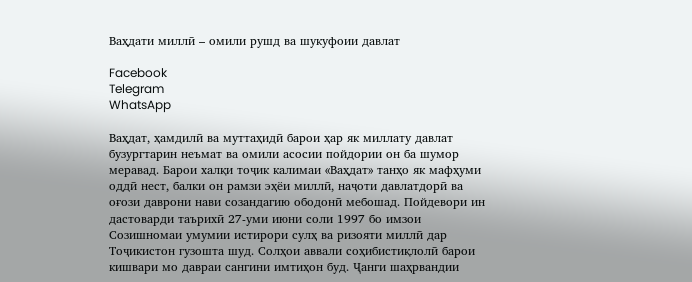Ваҳдати миллӣ – омили рушд ва шукуфоии давлат

Facebook
Telegram
WhatsApp

Ваҳдат, ҳамдилӣ ва муттаҳидӣ барои ҳар як миллату давлат бузургтарин неъмат ва омили асосии пойдории он ба шумор меравад. Барои халқи тоҷик калимаи «Ваҳдат» танҳо як мафҳуми оддӣ нест, балки он рамзи эҳёи миллӣ, наҷоти давлатдорӣ ва оғози даврони нави созандагию ободонӣ мебошад. Пойдевори ин дастоварди таърихӣ 27-уми июни соли 1997 бо имзои Созишномаи умумии истирори сулҳ ва ризояти миллӣ дар Тоҷикистон гузошта шуд. Солҳои аввали соҳибистиқлолӣ барои кишвари мо давраи сангини имтиҳон буд. Ҷанги шаҳрвандии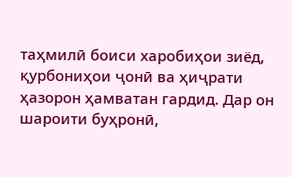таҳмилӣ боиси харобиҳои зиёд, қурбониҳои ҷонӣ ва ҳиҷрати ҳазорон ҳамватан гардид. Дар он шароити буҳронӣ,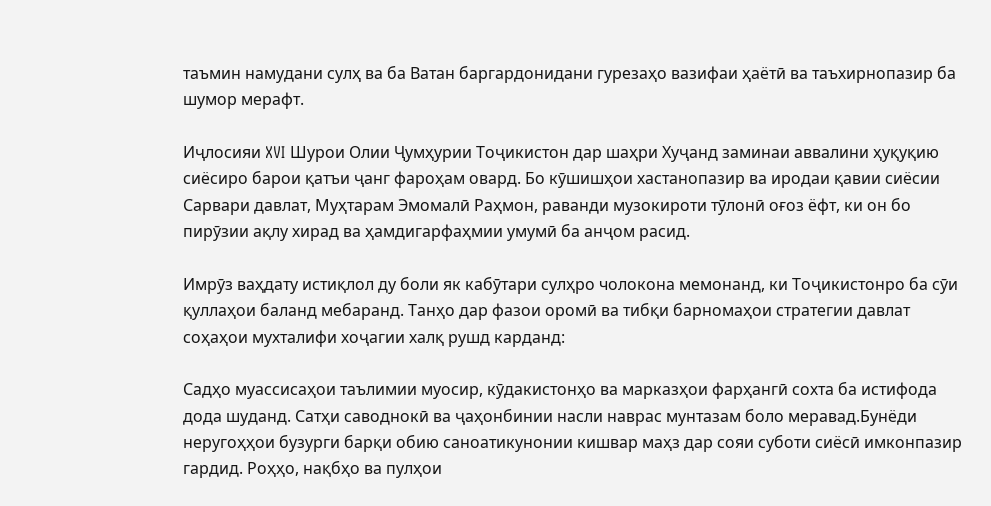таъмин намудани сулҳ ва ба Ватан баргардонидани гурезаҳо вазифаи ҳаётӣ ва таъхирнопазир ба шумор мерафт.

Иҷлосияи XVI Шурои Олии Ҷумҳурии Тоҷикистон дар шаҳри Хуҷанд заминаи аввалини ҳуқуқию сиёсиро барои қатъи ҷанг фароҳам овард. Бо кӯшишҳои хастанопазир ва иродаи қавии сиёсии Сарвари давлат, Муҳтарам Эмомалӣ Раҳмон, раванди музокироти тӯлонӣ оғоз ёфт, ки он бо пирӯзии ақлу хирад ва ҳамдигарфаҳмии умумӣ ба анҷом расид.

Имрӯз ваҳдату истиқлол ду боли як кабӯтари сулҳро чолокона мемонанд, ки Тоҷикистонро ба сӯи қуллаҳои баланд мебаранд. Танҳо дар фазои оромӣ ва тибқи барномаҳои стратегии давлат соҳаҳои мухталифи хоҷагии халқ рушд карданд:

Садҳо муассисаҳои таълимии муосир, кӯдакистонҳо ва марказҳои фарҳангӣ сохта ба истифода дода шуданд. Сатҳи саводнокӣ ва ҷаҳонбинии насли наврас мунтазам боло меравад.Бунёди неругоҳҳои бузурги барқи обию саноатикунонии кишвар маҳз дар сояи суботи сиёсӣ имконпазир гардид. Роҳҳо, нақбҳо ва пулҳои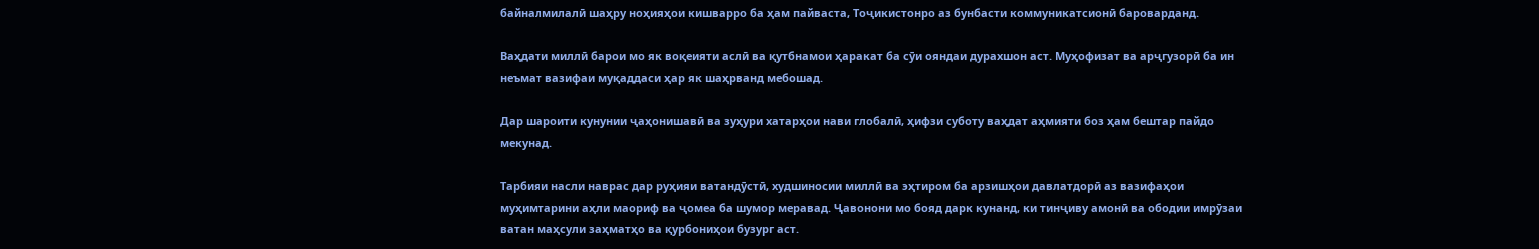байналмилалӣ шаҳру ноҳияҳои кишварро ба ҳам пайваста, Тоҷикистонро аз бунбасти коммуникатсионӣ бароварданд.

Ваҳдати миллӣ барои мо як воқеияти аслӣ ва қутбнамои ҳаракат ба сӯи ояндаи дурахшон аст. Муҳофизат ва арҷгузорӣ ба ин неъмат вазифаи муқаддаси ҳар як шаҳрванд мебошад.

Дар шароити кунунии ҷаҳонишавӣ ва зуҳури хатарҳои нави глобалӣ, ҳифзи суботу ваҳдат аҳмияти боз ҳам бештар пайдо мекунад.

Тарбияи насли наврас дар руҳияи ватандӯстӣ, худшиносии миллӣ ва эҳтиром ба арзишҳои давлатдорӣ аз вазифаҳои муҳимтарини аҳли маориф ва ҷомеа ба шумор меравад. Ҷавонони мо бояд дарк кунанд, ки тинҷиву амонӣ ва ободии имрӯзаи ватан маҳсули заҳматҳо ва қурбониҳои бузург аст.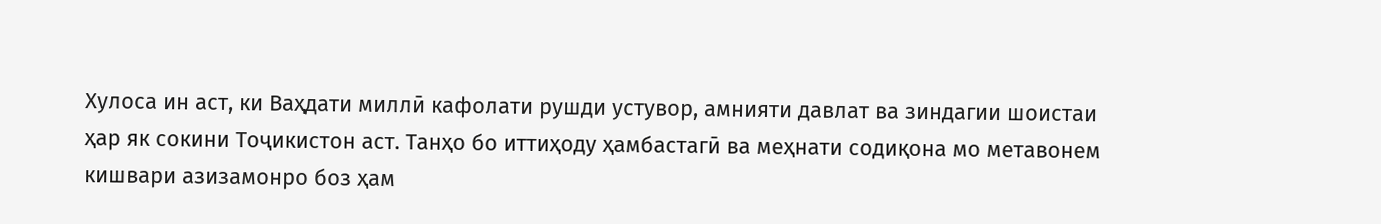Хулоса ин аст, ки Ваҳдати миллӣ кафолати рушди устувор, амнияти давлат ва зиндагии шоистаи ҳар як сокини Тоҷикистон аст. Танҳо бо иттиҳоду ҳамбастагӣ ва меҳнати содиқона мо метавонем кишвари азизамонро боз ҳам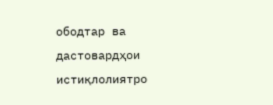ободтар ва дастовардҳои истиқлолиятро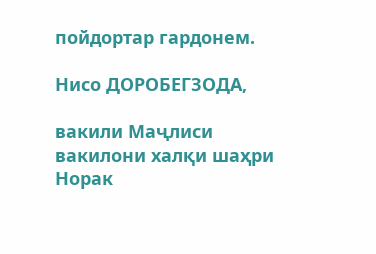пойдортар гардонем.

Нисо ДОРОБЕГЗОДА,

вакили Маҷлиси вакилони халқи шаҳри Норак